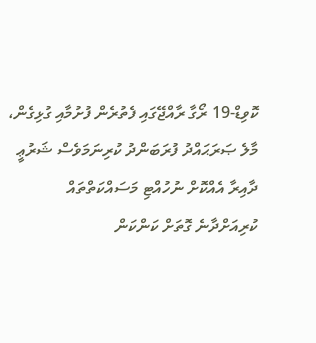ކޮވިޑް-19 ރޯގާ ރާއްޖޭގައި ފެތުރެން ފުށުމާއި ގުޅިގެން، މާލެ ޞަރަޙައްދު ފުރަބަންދު ކުރިނަމަވެސް ޝަރުޢީ ދާއިރާ އެއްކޮށް ނުހުއްޓި މަސައްކަތްތައް ކުރިއަށްދާނެ ގޮތަށް ކަންކަން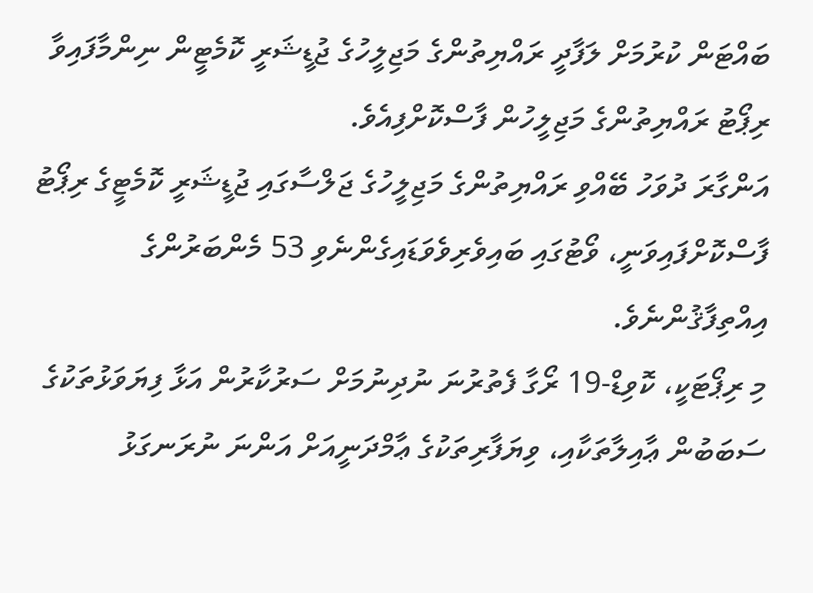ބައްޓަން ކުރުމަށް ލަފާދީ ރައްޔިތުންގެ މަޖިލީހުގެ ޖުޑީޝަރީ ކޮމެޓީން ނިންމާފައިވާ ރިޕޯޓު ރައްޔިތުންގެ މަޖިލީހުން ފާސްކޮށްފިއެވެ.
އަންގާރަ ދުވަހު ބޭއްވި ރައްޔިތުންގެ މަޖިލީހުގެ ޖަލްސާގައި ޖުޑީޝަރީ ކޮމެޓީގެ ރިޕޯޓު ފާސްކޮށްފައިވަނީ، ވޯޓުގައި ބައިވެރިވެވަޑައިގެންނެވި 53 މެންބަރުންގެ އިއްތިފާޤުންނެވެ.
މި ރިޕޯޓަކީ، ކޮވިޑް-19 ރޯގާ ފެތުރުނަ ނުދިނުމަށް ސަރުކާރުން އަޅާ ފިޔަވަޅުތަކުގެ ސަބަބުން ޢާއިލާތަކާއި، ވިޔަފާރިތަކުގެ ޢާމްދަނީއަށް އަންނަ ނުރަނގަޅު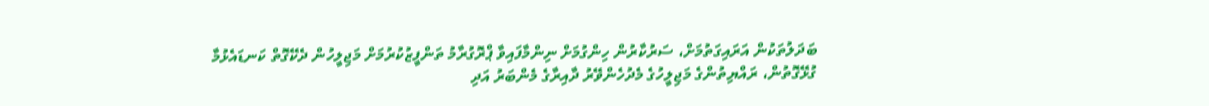ބަދަލުތަކުން އަރައިގަތުމަށް، ސަރުކާރުން ހިންގުމަށް ނިންމާފައިވާ ޕްރޮގުރާމު ތަންފީޒުކުރުމަށް މަޖިލީހުން ދެކޭގޮތް ކަނޑައެޅުމާ ގުޅޭގޮތުން، ރައްޔިތުންގެ މަޖިލީހުގެ މެދުހެންވޭރު ދާއިރާގެ މެންބަރު އަދި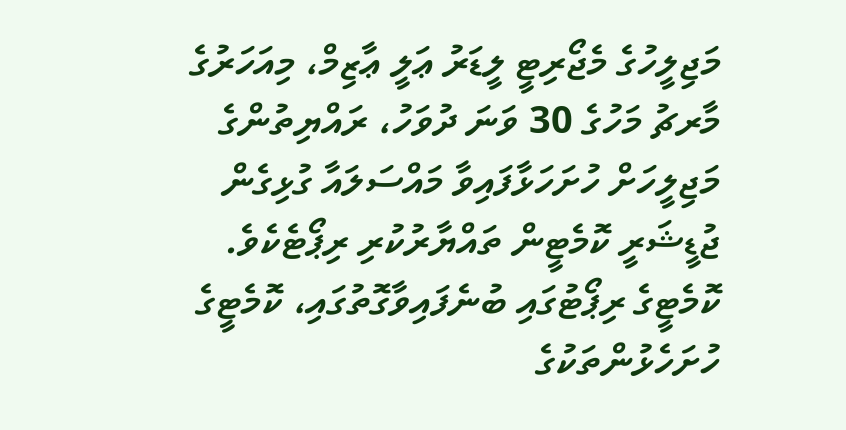މަޖިލީހުގެ މެޖޯރިޓީ ލީޑަރު ޢަލީ ޢާޒިމް، މިއަހަރުގެ މާރޗު މަހުގެ 30 ވަނަ ދުވަހު، ރައްޔިތުންގެ މަޖިލީހަށް ހުށަހަޅާފައިވާ މައްސަލައާ ގުޅިގެން ޖުޑީޝަރީ ކޮމެޓީން ތައްޔާރުކުރި ރިޕޯޓެކެވެ.
ކޮމެޓީގެ ރިޕޯޓުގައި ބުނެފައިވާގޮތުގައި، ކޮމެޓީގެ ހުށަހެޅުންތަކުގެ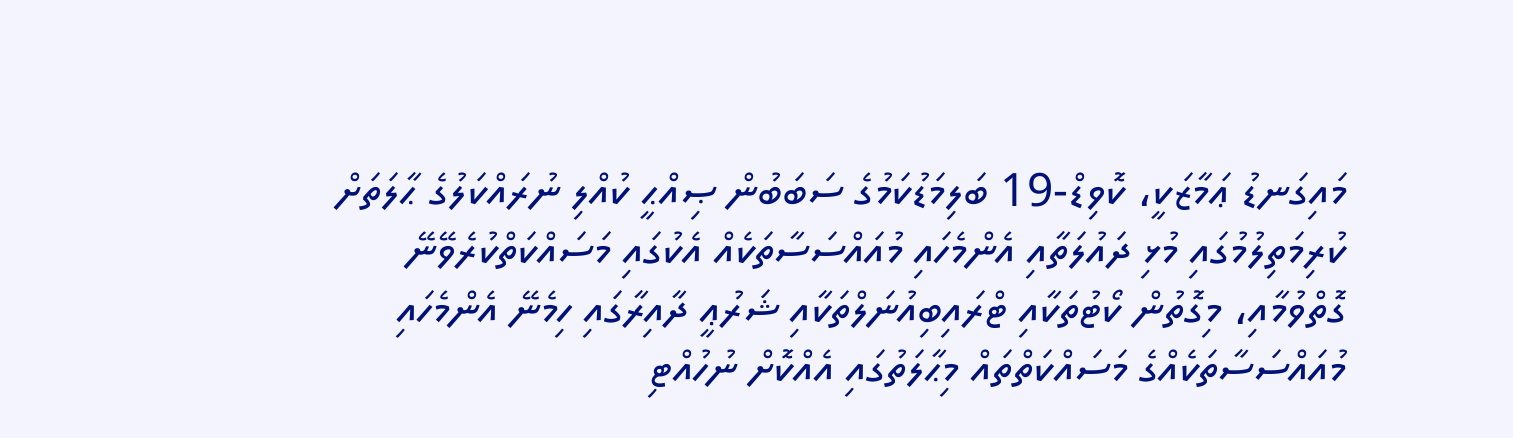މައިގަނޑު ޢަމާޒަކީ، ކޮވިޑް-19 ބަލިމަޑުކަމުގެ ސަބަބުން ޞިއްޙީ ކުއްލި ނުރައްކަލުގެ ޙާލަތަށް ކުރިމަތިލުމުގައި މުޅި ދައުލަތާއި އެންމެހައި މުއައްސަސާތަކެއް އެކުގައި މަސައްކަތްކުރެވޭނޭ ގޮތްވުމާއި، މިގޮތުން ކޯޓުތަކާއި ޓްރައިބިއުނަލްތަކާއި ޝަރުޢީ ދާއިރާގައި ހިމެނޭ އެންމެހައި މުއައްސަސާތަކެއްގެ މަސައްކަތްތައް މިޙާލަތުގައި އެއްކޮށް ނުހުއްޓި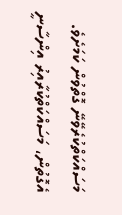މަސައްކަތްކުރެވޭނޭ ގޮތްވުން ކަމަށެވެ.
އެގޮތުން، މަސައްކަތްކުރާއިރު އިންސާނީ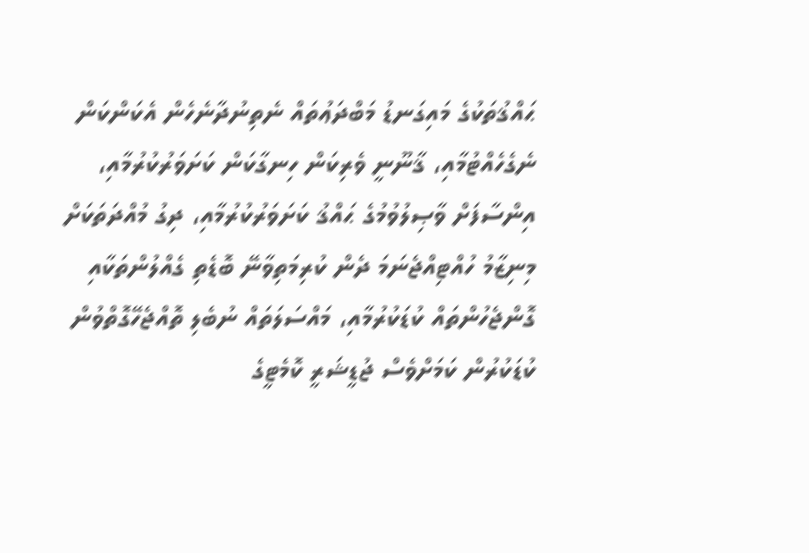ޙައްޤުތަކުގެ މައިގަނޑު މަބްދަޢުތައް ނެތިނުދާނެހެން އެކަންކަން ނެގެހެއްޓުމާއި، ޤާނޫނީ ވެރިކަން ހިނގާކަން ކަށަވަރުކުރުމާއި، އިންސާފަށް ވާޞިލުވުމުގެ ޙައްޤު ކަށަވަރުކުރުމާއި، ދިގު މުއްދަތަކަށް މިނިޒާމު ހުއްޓިއްޖެނަމަ ދެން ކުރިމަތިވާނޭ ބޮޑެތި ގެއްލުންތަކާއި ގޮންޖެހުންތައް ކުޑަކުރުމާއި، މައްސަލަތައް ނުބެލި ތޮއްޖެހޭގޮތްވުން ކުޑަކުރުން ކަމަށްވެސް ޖުޑީޝަރީ ކޮމެޓީގެ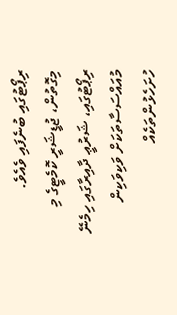ރިޕޯޓުގައި ބުނެފައި ވެއެވެ.
މިގޮތުން، ޖުޑީޝަރީ ކޮމެޓީގެ މި ރިޕޯޓުގައި، ޝަރުޢީ ދާއިރާގައި ހިމެނޭ މުއައްސަސާތަކަށް ވަކިވަކިން ހުށަހެޅުންތަކެއް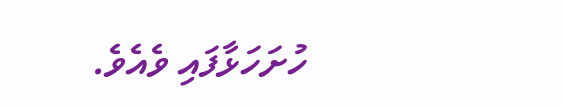ހުށަހަޅާފައި ވެއެވެ.